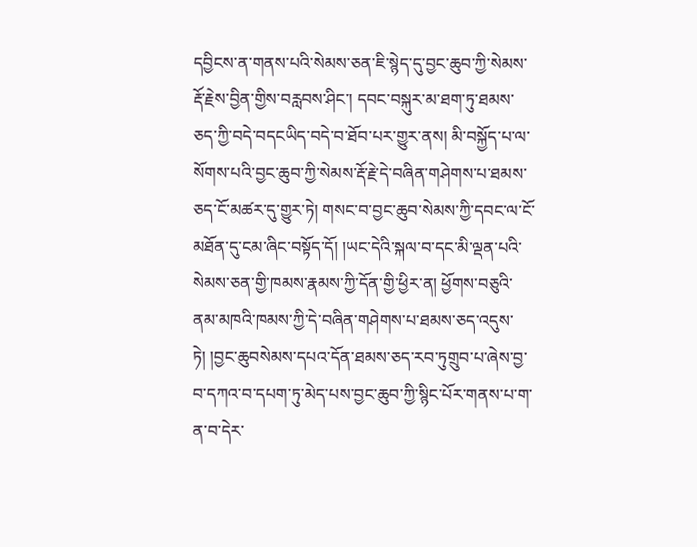དབྱིངས་ན་གནས་པའི་སེམས་ཅན་ཇི་སྙེད་དུ་བྱང་ཆུབ་ཀྱི་སེམས་རྡོ་རྗེས་བྱིན་གྱིས་བརླབས་ཤིང་། དབང་བསྐུར་མ་ཐག་ཏུ་ཐམས་ཅད་ཀྱི་བདེ་བདངཡིད་བདེ་བ་ཐོབ་པར་གྱུར་ནས། མི་བསྐྱོད་པ་ལ་སོགས་པའི་བྱང་ཆུབ་ཀྱི་སེམས་རྡོ་རྗེ་དེ་བཞིན་གཤེགས་པ་ཐམས་ཅད་ངོ་མཚར་དུ་གྱུར་ཏེ། གསང་བ་བྱང་ཆུབ་སེམས་ཀྱི་དབང་ལ་ངོ་མཐོན་དུ་ངམ་ཞིང་བསྟོད་དོ། །ཡང་དེའི་སྐལ་བ་དང་མི་ལྡན་པའི་སེམས་ཅན་གྱི་ཁམས་རྣམས་ཀྱི་དོན་གྱི་ཕྱིར་ན། ཕྱོགས་བཅུའི་ནམ་མཁའི་ཁམས་ཀྱི་དེ་བཞིན་གཤེགས་པ་ཐམས་ཅད་འདུས་ཏེ། །བྱང་ཆུབསེམས་དཔའ་དོན་ཐམས་ཅད་རབ་ཏུགྲུབ་པ་ཞེས་བྱ་བ་དཀའ་བ་དཔག་ཏུ་མེད་པས་བྱང་ཆུབ་ཀྱི་སྙིང་པོར་གནས་པ་ག་ན་བ་དེར་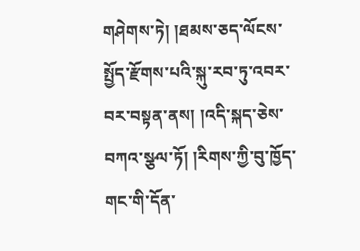གཤེགས་ཏེ། །ཐམས་ཅད་ལོངས་སྤྱོད་རྫོགས་པའི་སྐུ་རབ་ཏུ་འབར་བར་བསྟན་ནས། །འདི་སྐད་ཅེས་བཀའ་སྩལ་ཏོ། །རིགས་ཀྱི་བུ་ཁྱོད་གང་གི་དོན་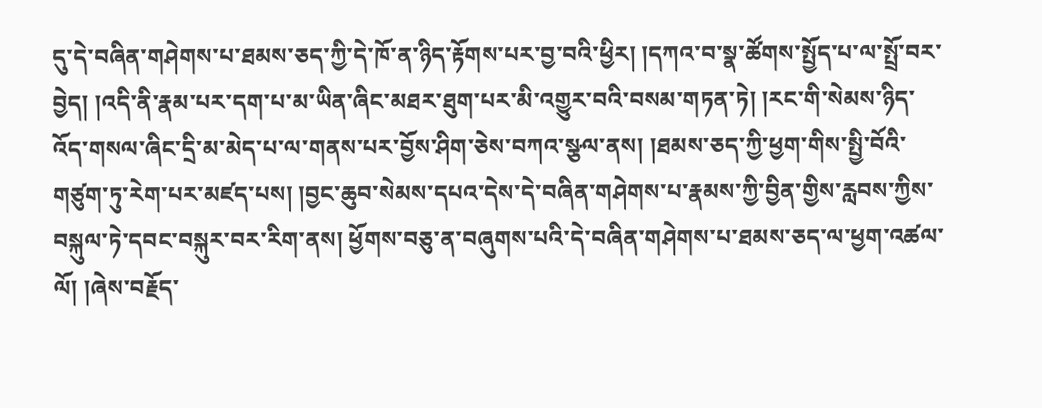དུ་དེ་བཞིན་གཤེགས་པ་ཐམས་ཅད་ཀྱི་དེ་ཁོ་ན་ཉིད་རྟོགས་པར་བྱ་བའི་ཕྱིར། །དཀའ་བ་སྣ་ཚོགས་སྤྱོད་པ་ལ་སྤྲོ་བར་བྱེད། །འདི་ནི་རྣམ་པར་དག་པ་མ་ཡིན་ཞིང་མཐར་ཐུག་པར་མི་འགྱུར་བའི་བསམ་གཏན་ཏེ། །རང་གི་སེམས་ཉིད་འོད་གསལ་ཞིང་དྲི་མ་མེད་པ་ལ་གནས་པར་བྱོས་ཤིག་ཅེས་བཀའ་སྩལ་ནས། །ཐམས་ཅད་ཀྱི་ཕྱག་གིས་སྤྱི་བོའི་གཙུག་ཏུ་རེག་པར་མཛད་པས། །བྱང་ཆུབ་སེམས་དཔའ་དེས་དེ་བཞིན་གཤེགས་པ་རྣམས་ཀྱི་བྱིན་གྱིས་རླབས་ཀྱིས་བསྐུལ་ཏེ་དབང་བསྐུར་བར་རིག་ནས། ཕྱོགས་བཅུ་ན་བཞུགས་པའི་དེ་བཞིན་གཤེགས་པ་ཐམས་ཅད་ལ་ཕྱག་འཚལ་ལོ། །ཞེས་བརྗོད་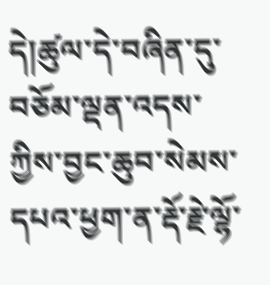དེ།ཚུལ་དེ་བཞིན་དུ་བཅོམ་ལྡན་འདས་ཀྱིས་བྱང་ཆུབ་སེམས་དཔའ་ཕྱག་ན་རྡོ་རྗེ་ལྷོ་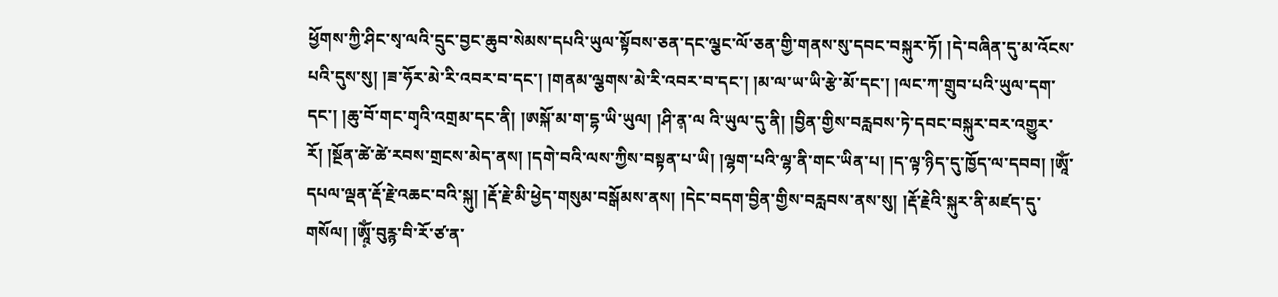ཕྱོགས་ཀྱི་ཤིང་སྭ་ལའི་དྲུང་བྱང་ཆུབ་སེམས་དཔའི་ཡུལ་སྟོབས་ཅན་དང་ལྕང་ལོ་ཅན་གྱི་གནས་སུ་དབང་བསྐུར་ཏོ། །དེ་བཞིན་དུ་མ་འོངས་པའི་དུས་སུ། །ཟ་ཧོར་མེ་རི་འབར་བ་དང་། །གནམ་ལྕགས་མེ་རི་འབར་བ་དང་། །མ་ལ་ཡ་ཡི་རྩེ་མོ་དང་། །ལང་ཀ་གྲུབ་པའི་ཡུལ་དག་དང་། །ཆུ་བོ་གང་གྭའི་འགྲམ་དང་ནི། །ཨསྐོ་མ་ག་དྷ་ཡི་ཡུལ། །ཤི་ན༷་ལ འི་ཡུལ་དུ་ནི། །བྱིན་གྱིས་བརླབས་ཏེ་དབང་བསྐུར་བར་འགྱུར་རོ། །སྔོན་ཚེ་ཚེ་རབས་གྲངས་མེད་ནས། །དགེ་བའི་ལས་ཀྱིས་བསྟན་པ་ཡི། །ལྷག་པའི་ལྷ་ནི་གང་ཡིན་པ། །ད་ལྟ་ཉིད་དུ་ཁྱོད་ལ་དབབ། །ཨཱོཾ་དཔལ་ལྡན་རྡོ་རྗེ་འཆང་བའི་སྐུ། །རྡོ་རྗེ་མི་ཕྱེད་གསུམ་བསྒོམས་ནས། །དེང་བདག་བྱིན་གྱིས་བརླབས་ནས་སུ། །རྡོ་རྗེའི་སྐུར་ནི་མཛད་དུ་གསོལ། །ཨཱོཾ༷་བུརྙ་བི་རོ་ཙ་ན་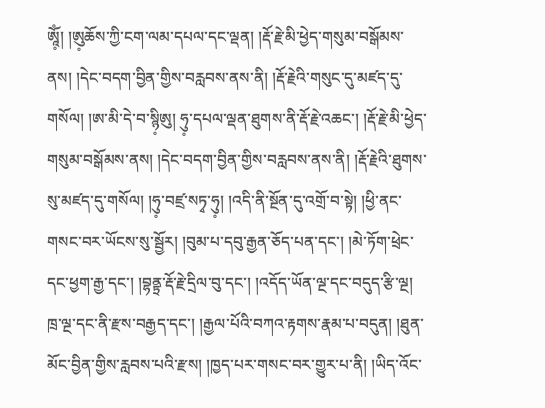ཨཱོཾ༷། །ཨུ༷ཆོས་ཀྱི་ངག་ལམ་དཔལ་དང་ལྡན། །རྡོ་རྗེ་མི་ཕྱེད་གསུམ་བསྒོམས་ནས། །དེང་བདག་བྱིན་གྱིས་བརླབས་ནས་ནི། །རྡོ་རྗེའི་གསུང་དུ་མཛད་དུ་གསོལ། །ཨ་མི་དེ་བ་སྙི༷ཨུ། ཧུ༷་དཔལ་ལྡན་ཐུགས་ནི་རྡོ་རྗེ་འཆང་། །རྡོ་རྗེ་མི་ཕྱེད་གསུམ་བསྒོམས་ནས། །དེང་བདག་བྱིན་གྱིས་བརླབས་ནས་ནི། །རྡོ་རྗེའི་ཐུགས་སུ་མཛད་དུ་གསོལ། །ཧུ༷་བཛྲ་སཏྭ་ཧུ༷། །འདི་ནི་སྔོན་དུ་འགྲོ་བ་སྟེ། །ཕྱི་ནང་གསང་བར་ཡོངས་སུ་སྦྱོར། །བུམ་པ་དབུ་རྒྱན་ཅོད་པན་དང་། །མེ་ཏོག་ཕྲེང་དང་ཕྱག་རྒྱ་དང་། །བྷནྟྲ་རྡོ་རྗེ་དྲིལ་བུ་དང་། །འདོད་ཡོན་ལྔ་དང་བདུད་རྩི་ལྔ། ཁྲ་ལྔ་དང་ནི་རྫས་བརྒྱད་དང་། །རྒྱལ་པོའི་བཀའ་རྟགས་རྣམ་པ་བདུན། །ཐུན་མོང་བྱིན་གྱིས་རླབས་པའི་རྫས། །ཁྱད་པར་གསང་བར་གྱུར་པ་ནི། །ཡིད་འོང་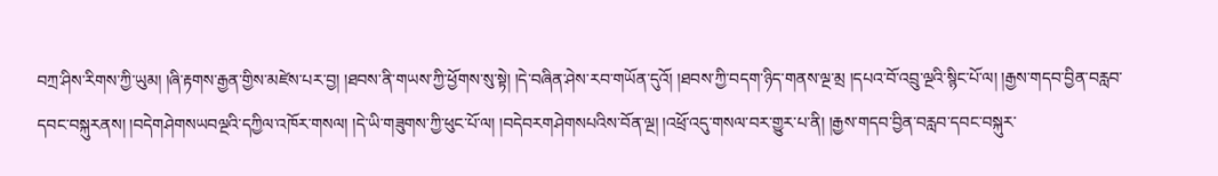བཀྲ་ཤིས་རིགས་ཀྱི་ཡུམ། །ཞི་རྟགས་རྒྱན་གྱིས་མཛེས་པར་བྱ། །ཐབས་ནི་གཡས་ཀྱི་ཕྱོགས་སུ་སྟེ། །དེ་བཞིན་ཤེས་རབ་གཡོན་དུའོ། །ཐབས་ཀྱི་བདག་ཉིད་གནས་ལྔ་མྲ །དཔའ་བོ་འབྲུ་ལྔའི་སྙིང་པོ་ལ། །རྒྱས་གདབ་བྱིན་བརླབ་དབང་བསྐུརནས། །བདེགཤེགསཡབལྔའི་དཀྱིལ་འཁོར་གསལ། །དེ་ཡི་གཟུགས་ཀྱི་ཕུང་པོ་ལ། །བདེབརགཤེགསཔའིས་བོན་ལྔ། །འཕྲོ་འདུ་གསལ་བར་གྱུར་པ་ནི། །རྒྱས་གདབ་བྱིན་བརླབ་དབང་བསྐུར་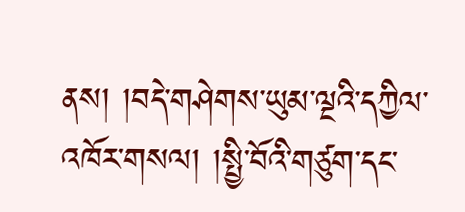ནས། །བདེ་གཤེགས་ཡུམ་ལྔའི་དཀྱིལ་འཁོར་གསལ། །སྤྱི་བོའི་གཙུག་དང་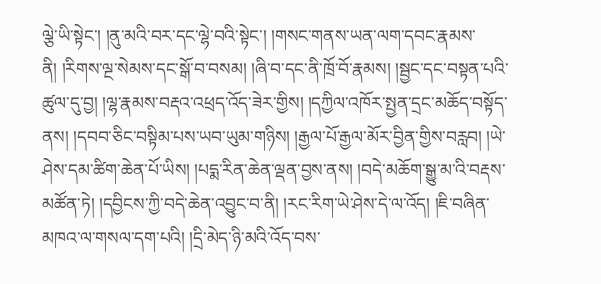ལྕེ་ཡི་སྟེང་། །ནུ་མའི་བར་དང་ལྷེ་བའི་སྟེང་། །གསང་གནས་ཡན་ལག་དབང་རྣམས་ནི། །རིགས་ལྔ་སེམས་དང་སྒོ་བ་བསམ། །ཞི་བ་དང་ནི་ཁྲོ་བོ་རྣམས། །སྦྱང་དང་བསྟན་པའི་ཚུལ་དུ་བྱ། །ལྷ་རྣམས་བརྡའ་འཕྲད་འོད་ཟེར་གྱིས། །དཀྱིལ་འཁོར་སྤྱན་དྲང་མཆོད་བསྟོད་ནས། །དབབ་ཅིང་བསྟིམ་པས་ཡབ་ཡུམ་གཉིས། །རྒྱལ་པོ་རྒྱལ་མོར་བྱིན་གྱིས་བརླབ། །ཡེ་ཤེས་དམ་ཚིག་ཆེན་པོ་ཡིས། །པདྨ་རིན་ཆེན་ལྡན་བྱས་ནས། །བདེ་མཆོག་སྒྱུ་མ་འི་བརྡས་མཚོན་ཏེ། །དབྱིངས་ཀྱི་བདེ་ཆེན་འབྱུང་བ་ནི། །རང་རིག་ཡེ་ཤེས་དེ་ལ་འོད། །ཇི་བཞིན་མཁའ་ལ་གསལ་དག་པའི། །དྲི་མེད་ཉི་མའི་འོད་བས་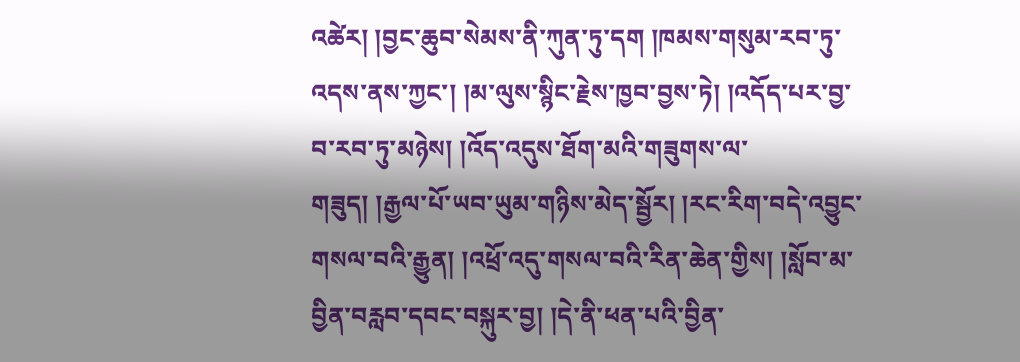འཚེར། །བྱང་ཆུབ་སེམས་ནི་ཀུན་ཏུ་དག །ཁམས་གསུམ་རབ་ཏུ་འདས་ནས་ཀྱང་། །མ་ལུས་སྙིང་རྗེས་ཁྱབ་བྱས་ཏེ། །འདོད་པར་བྱ་བ་རབ་ཏུ་མཉེས། །འོད་འདུས་ཐོག་མའི་གཟུགས་ལ་གཟུད། །རྒྱལ་པོ་ཡབ་ཡུམ་གཉིས་མེད་སྦྱོར། །རང་རིག་བདེ་འབྱུང་གསལ་བའི་རྒྱུན། །འཕྲོ་འདུ་གསལ་བའི་རིན་ཆེན་གྱིས། །སློབ་མ་བྱིན་བརླབ་དབང་བསྐུར་བྱ། །དེ་ནི་ཕན་པའི་བྱིན་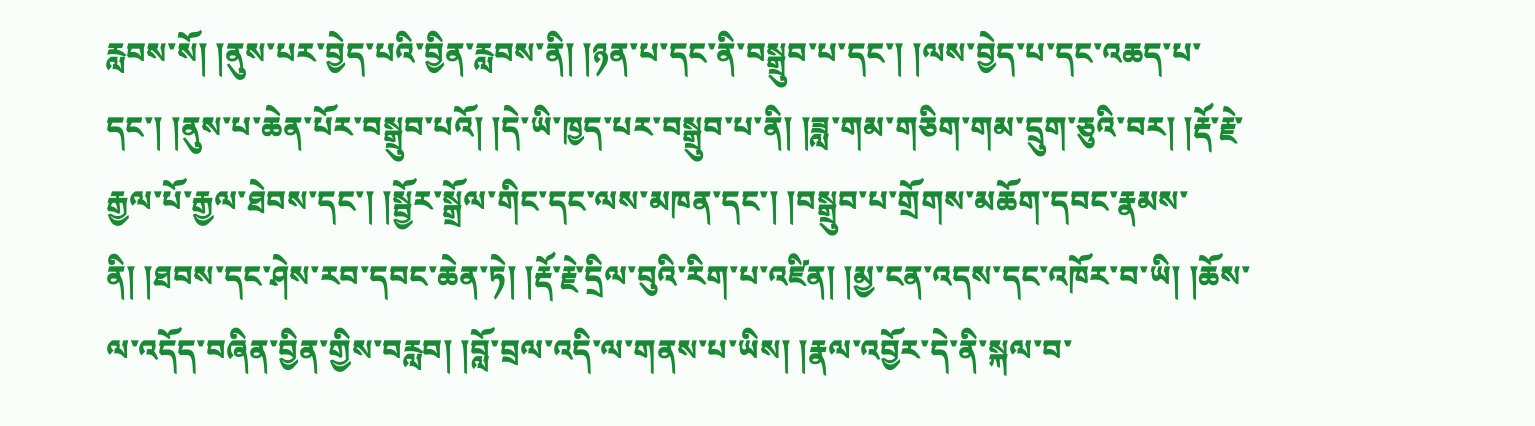རླབས་སོ། །ནུས་པར་བྱེད་པའི་བྱིན་རླབས་ནི། །ཉན་པ་དང་ནི་བསྒྲུབ་པ་དང་། །ལས་བྱེད་པ་དང་འཆད་པ་དང་། །ནུས་པ་ཆེན་པོར་བསྒྲུབ་པའོ། །དེ་ཡི་ཁྱད་པར་བསྒྲུབ་པ་ནི། །ཟླ་གམ་གཅིག་གམ་དྲུག་ཅུའི་བར། །རྡོ་རྗེ་རྒྱལ་པོ་རྒྱལ་ཐེབས་དང་། །སྦྱོར་སྒྲོལ་གིང་དང་ལས་མཁན་དང་། །བསྒྲུབ་པ་གྲོགས་མཆོག་དབང་རྣམས་ནི། །ཐབས་དང་ཤེས་རབ་དབང་ཆེན་ཏེ། །རྡོ་རྗེ་དྲིལ་བུའི་རིག་པ་འཛིན། །མྱ་ངན་འདས་དང་འཁོར་བ་ཡི། །ཆོས་ལ་འདོད་བཞིན་བྱིན་གྱིས་བརླབ། །བློ་བྲལ་འདི་ལ་གནས་པ་ཡིས། །རྣལ་འབྱོར་དེ་ནི་སྐལ་བ་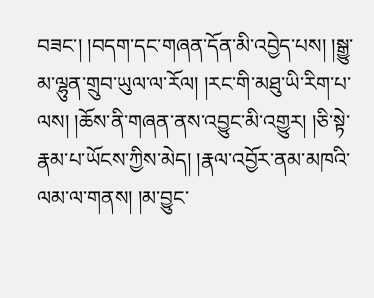བཟང་། །བདག་དང་གཞན་དོན་མི་འབྱེད་པས། །སྒྱུ་མ་ལྷུན་གྲུབ་ཡུལ་ལ་རོལ། །རང་གི་མཐུ་ཡི་རིག་པ་ལས། །ཆོས་ནི་གཞན་ནས་འབྱུང་མི་འགྱུར། །ཅི་སྟེ་རྣམ་པ་ཡོངས་ཀྱིས་མེད། །རྣལ་འབྱོར་ནམ་མཁའི་ལམ་ལ་གནས། །མ་བྱུང་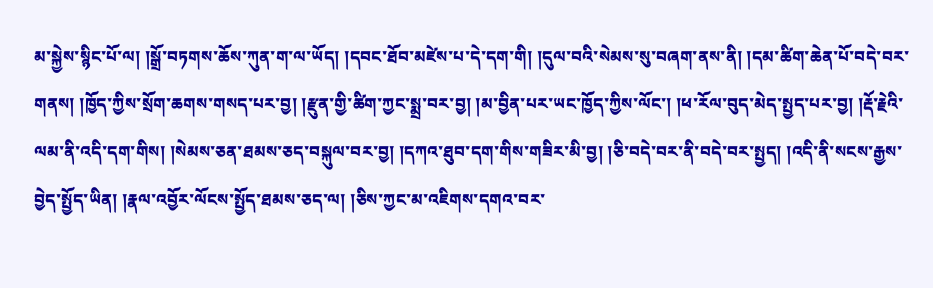མ་སྐྱེས་སྙིང་པོ་ལ། །སྒྲོ་བཏགས་ཆོས་ཀུན་ག་ལ་ཡོད། །དབང་ཐོབ་མཛེས་པ་དེ་དག་གི། །དུལ་བའི་སེམས་སུ་བཞག་ནས་ནི། །དམ་ཚིག་ཆེན་པོ་བདེ་བར་གནས། །ཁྱོད་ཀྱིས་སྲོག་ཆགས་གསད་པར་བྱ། །རྫུན་གྱི་ཚིག་ཀྱང་སྨྲ་བར་བྱ། །མ་བྱིན་པར་ཡང་ཁྱོད་ཀྱིས་ལོང་། །ཕ་རོལ་བུད་མེད་སྤྱད་པར་བྱ། །རྡོ་རྗེའི་ལམ་ནི་འདི་དག་གིས། །སེམས་ཅན་ཐམས་ཅད་བསྐུལ་བར་བྱ། །དཀའ་ཐུབ་དག་གིས་གཟིར་མི་བྱ། །ཅི་བདེ་བར་ནི་བདེ་བར་སྤྱད། །འདི་ནི་སངས་རྒྱས་བྱེད་སྤྱོད་ཡིན། །རྣལ་འབྱོར་ལོངས་སྤྱོད་ཐམས་ཅད་ལ། །ཅིས་ཀྱང་མ་འཇིགས་དགའ་བར་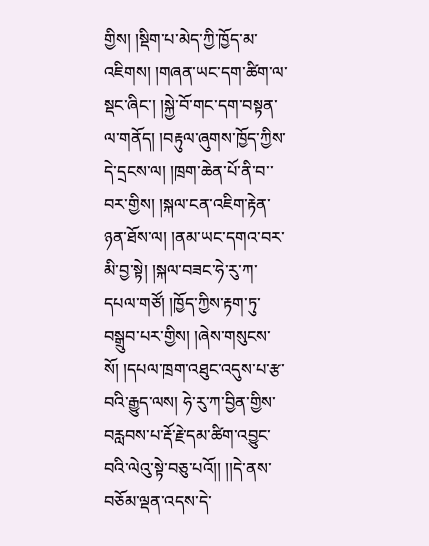གྱིས། །སྡིག་པ་མེད་ཀྱི་ཁྱོད་མ་འཇིགས། །གཞན་ཡང་དག་ཚིག་ལ་སྡང་ཞིང་། །སྐྱེ་བོ་གང་དག་བསྟན་ལ་གནོད། །བརྟུལ་ཞུགས་ཁྱོད་ཀྱིས་དེ་དྲངས་ལ། །ཁྲག་ཆེན་པོ་ནི་བ་་བར་གྱིས། །སྐལ་ངན་འཇིག་རྟེན་ཉན་ཐོས་ལ། །ནམ་ཡང་དགའ་བར་མི་བྱ་སྟེ། །སྐལ་བཟང་ཧེ་རུ་ཀ་དཔལ་གཙོ། །ཁྱོད་ཀྱིས་རྟག་ཏུ་བསྒྲུབ་པར་གྱིས། །ཞེས་གསུངས་སོ། །དཔལ་ཁྲག་འཐུང་འདུས་པ་རྩ་བའི་རྒྱུད་ལས། ཧེ་རུ་ཀ་བྱིན་གྱིས་བརླབས་པ་རྡོ་རྗེ་དམ་ཚིག་འབྱུང་བའི་ལེའུ་སྟེ་བཅུ་པའོ།། །།དེ་ནས་བཅོམ་ལྡན་འདས་དེ་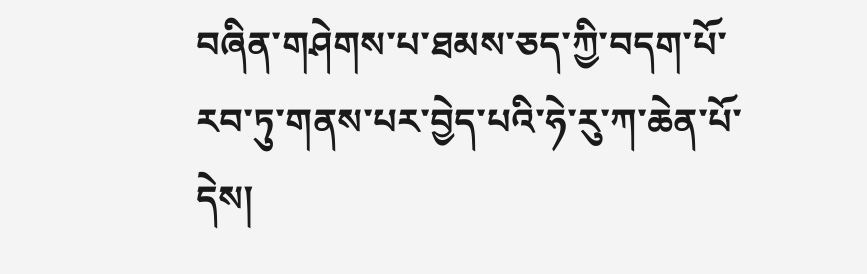བཞིན་གཤེགས་པ་ཐམས་ཅད་ཀྱི་བདག་པོ་རབ་ཏུ་གནས་པར་བྱེད་པའི་ཧེ་རུ་ཀ་ཆེན་པོ་དེས།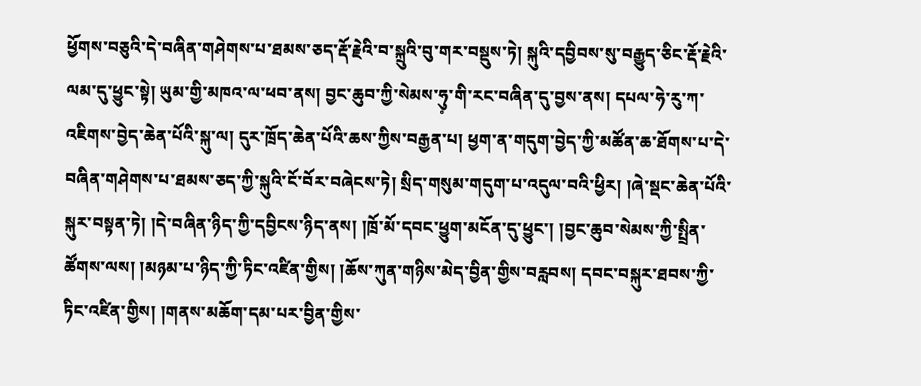ཕྱོགས་བཅུའི་དེ་བཞིན་གཤེགས་པ་ཐམས་ཅད་རྡོ་རྗེའི་བ་སྐྲུའི་བུ་གར་བསྡུས་ཏེ། སྐུའི་དབྱིབས་སུ་བརྒྱུད་ཅིང་རྡོ་རྗེའི་ལམ་དུ་ཕྱུང་སྟེ། ཡུམ་གྱི་མཁའ་ལ་ཕབ་ནས། བྱང་ཆུབ་ཀྱི་སེམས་ཧུ༷་གི་རང་བཞིན་དུ་བྱས་ནས། དཔལ་ཧེ་རུ་ཀ་འཇིགས་བྱེད་ཆེན་པོའི་སྐུ་ལ། དུར་ཁྲོད་ཆེན་པོའི་ཆས་ཀྱིས་བརྒྱན་པ། ཕྱག་ན་གདུག་བྱེད་ཀྱི་མཚོན་ཆ་ཐོགས་པ་དེ་བཞིན་གཤེགས་པ་ཐམས་ཅད་ཀྱི་སྐུའི་ངོ་བོར་བཞེངས་ཏེ། སྲིད་གསུམ་གདུག་པ་འདུལ་བའི་ཕྱིར། །ཞེ་སྡང་ཆེན་པོའི་སྐུར་བསྟན་ཏེ། །དེ་བཞིན་ཉིད་ཀྱི་དབྱིངས་ཉིད་ནས། །ཁྲོ་མོ་དབང་ཕྱུག་མངོན་དུ་ཕྱུང་། །བྱང་ཆུབ་སེམས་ཀྱི་སྤྲིན་ཚོགས་ལས། །མཉམ་པ་ཉིད་ཀྱི་ཏིང་འཛིན་གྱིས། །ཆོས་ཀུན་གཉིས་མེད་བྱིན་གྱིས་བརླབས། དབང་བསྐུར་ཐབས་ཀྱི་ཏིང་འཛིན་གྱིས། །གནས་མཆོག་དམ་པར་བྱིན་གྱིས་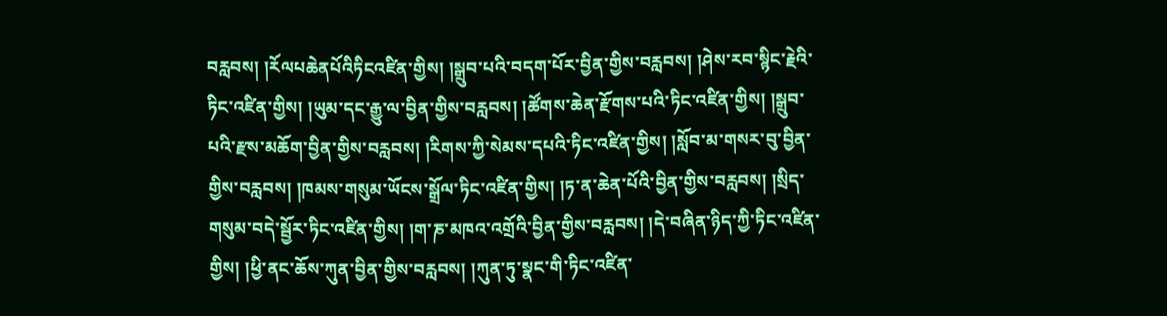བརླབས། །རོལཔཆེནཔོའིཏིངའཛིན་གྱིས། །སྒྲུབ་པའི་བདག་པོར་བྱིན་གྱིས་བརླབས། །ཤེས་རབ་སྙིང་རྗེའི་ཏིང་འཛིན་གྱིས། །ཡུམ་དང་རྒྱུ་ལ་བྱིན་གྱིས་བརླབས། །ཚོགས་ཆེན་རྫོགས་པའི་ཏིང་འཛིན་གྱིས། །སྒྲུབ་པའི་རྫས་མཆོག་བྱིན་གྱིས་བརླབས། །རིགས་ཀྱི་སེམས་དཔའི་ཏིང་འཛིན་གྱིས། །སློབ་མ་གསར་བུ་བྱིན་གྱིས་བརླབས། །ཁམས་གསུམ་ཡོངས་སྒྲོལ་ཏིང་འཛིན་གྱིས། །ཏ་ན་ཆེན་པོའི་བྱིན་གྱིས་བརླབས། །སྲིད་གསུམ་བདེ་སྦྱོར་ཏིང་འཛིན་གྱིས། །ག་ཎ་མཁའ་འགྲོའི་བྱིན་གྱིས་བརླབས། །དེ་བཞིན་ཉིད་ཀྱི་ཏིང་འཛིན་གྱིས། །ཕྱི་ནང་ཆོས་ཀུན་བྱིན་གྱིས་བརླབས། །ཀུན་ཏུ་སྣང་གི་ཏིང་འཛིན་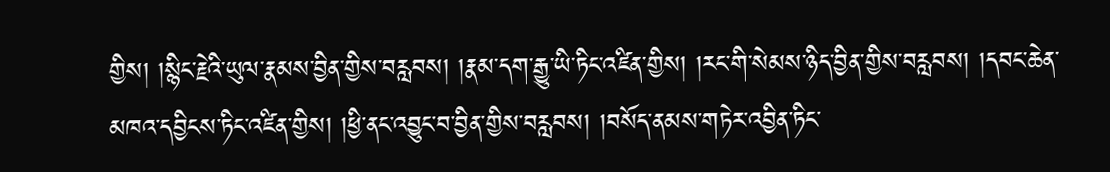གྱིས། །སྙིང་རྗེའི་ཡུལ་རྣམས་བྱིན་གྱིས་བརླབས། །རྣམ་དག་རྒྱུ་ཡི་ཏིང་འཛིན་གྱིས། །རང་གི་སེམས་ཉིད་བྱིན་གྱིས་བརླབས། །དབང་ཆེན་མཁའ་དབྱིངས་ཏིང་འཛིན་གྱིས། །ཕྱི་ནང་འབྱུང་བ་བྱིན་གྱིས་བརླབས། །བསོད་ནམས་གཏེར་འབྱིན་ཏིང་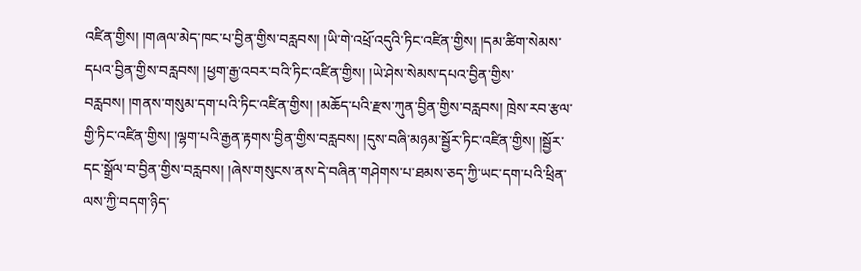འཛིན་གྱིས། །གཞལ་མེད་ཁང་པ་བྱིན་གྱིས་བརླབས། །ཡི་གེ་འཕྲོ་འདུའི་ཏིང་འཛིན་གྱིས། །དམ་ཚིག་སེམས་དཔའ་བྱིན་གྱིས་བརླབས། །ཕྱག་རྒྱ་འབར་བའི་ཏིང་འཛིན་གྱིས། །ཡེ་ཤེས་སེམས་དཔའ་བྱིན་གྱིས་བརླབས། །གནས་གསུམ་དག་པའི་ཏིང་འཛིན་གྱིས། །མཆོད་པའི་རྫས་ཀུན་བྱིན་གྱིས་བརླབས། ཁྲེས་རབ་རྩལ་གྱི་ཏིང་འཛིན་གྱིས། །ལྷག་པའི་རྒྱན་རྟགས་བྱིན་གྱིས་བརླབས། །དུས་བཞི་མཉམ་སྦྱོར་ཏིང་འཛིན་གྱིས། །སྦྱོར་དང་སྒྲོལ་བ་བྱིན་གྱིས་བརླབས། །ཞེས་གསུངས་ནས་དེ་བཞིན་གཤེགས་པ་ཐམས་ཅད་ཀྱི་ཡང་དག་པའི་ཕྲིན་ལས་ཀྱི་བདག་ཉིད་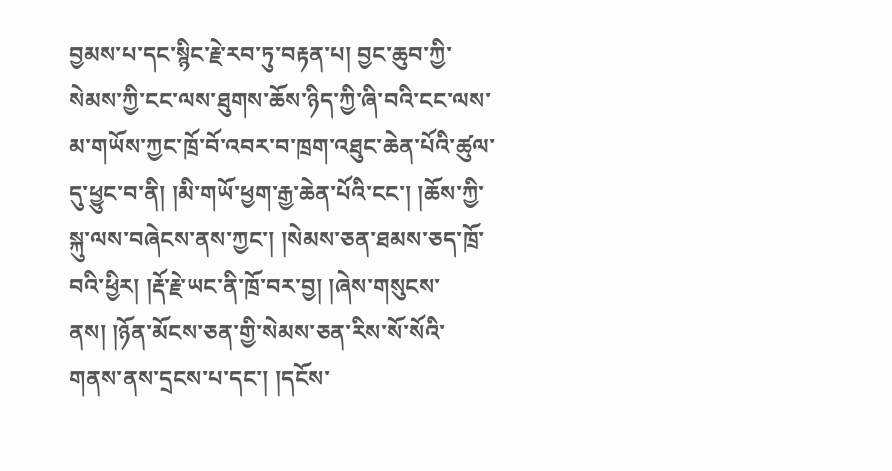བྱམས་པ་དང་སྙིང་རྗེ་རབ་ཏུ་བརྟན་པ། བྱང་ཆུབ་ཀྱི་སེམས་ཀྱི་ངང་ལས་ཐུགས་ཆོས་ཉིད་ཀྱི་ཞི་བའི་ངང་ལས་མ་གཡོས་ཀྱང་ཁྲོ་བོ་འབར་བ་ཁྲག་འཐུང་ཆེན་པོའི་ཚུལ་དུ་ཕྱུང་བ་ནི། །མི་གཡོ་ཕྱག་རྒྱ་ཆེན་པོའི་ངང་། །ཆོས་ཀྱི་སྐུ་ལས་བཞེངས་ནས་ཀྱང་། །སེམས་ཅན་ཐམས་ཅད་ཁྲོ་བའི་ཕྱིར། །རྡོ་རྗེ་ཡང་ནི་ཁྲོ་བར་བྱ། །ཞེས་གསུངས་ནས། །ཉོན་མོངས་ཅན་གྱི་སེམས་ཅན་རིས་སོ་སོའི་གནས་ནས་དྲངས་པ་དང་། །དངོས་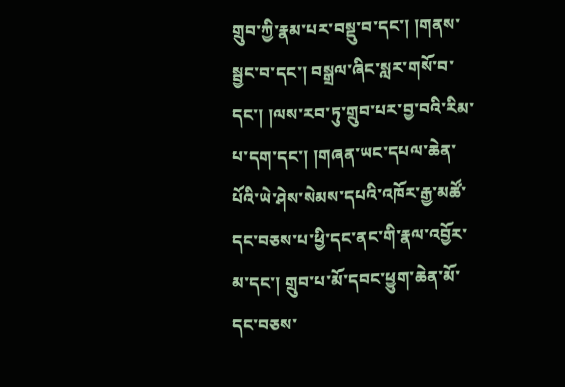གྲུབ་ཀྱི་རྣམ་པར་བསྡུ་བ་དང་། །གནས་སྦྱང་བ་དང་། བསྒྲལ་ཞིང་སླར་གསོ་བ་དང་། །ལས་རབ་ཏུ་གྲུབ་པར་བྱ་བའི་རིམ་པ་དག་དང་། །གཞན་ཡང་དཔལ་ཆེན་པོའི་ཡེ་ཤེས་སེམས་དཔའི་འཁོར་རྒྱ་མཚོ་དང་བཅས་པ་ཕྱི་དང་ནང་གི་རྣལ་འབྱོར་མ་དང་། གྲུབ་པ་མོ་དབང་ཕྱུག་ཆེན་མོ་དང་བཅས་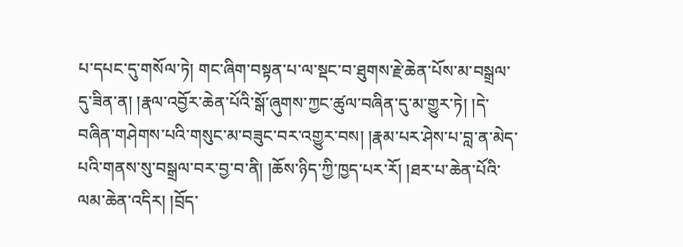པ་དཔང་དུ་གསོལ་ཏེ། གང་ཞིག་བསྟན་པ་ལ་སྡང་བ་ཐུགས་རྗེ་ཆེན་པོས་མ་བསྒྲལ་དུ་ཟིན་ན། །རྣལ་འབྱོར་ཆེན་པོའི་སྒོ་ཞུགས་ཀྱང་ཚུལ་བཞིན་དུ་མ་གྱུར་ཏེ། །དེ་བཞིན་གཤེགས་པའི་གསུང་མ་བཟུང་བར་འགྱུར་བས། །རྣམ་པར་ཤེས་པ་བླ་ན་མེད་པའི་གནས་སུ་བསྒྲལ་བར་བྱ་བ་ནི། །ཆོས་ཉིད་ཀྱི་ཁྱད་པར་རོ། །ཐར་པ་ཆེན་པོའི་ལམ་ཆེན་འདིར། །བྲོད་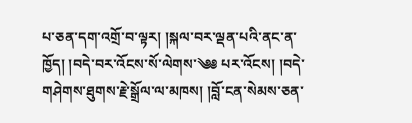པ་ཅན་དག་འགྲོ་བ་ལྟར། །སྐལ་བར་ལྡན་པའི་ནང་ན་ཁྱོད། །བདེ་བར་འོངས་སོ་ལེགས་༄༅ པར་འོངས། །བདེ་གཤེགས་ཐུགས་རྗེ་སྒྲོལ་ལ་མཁས། །བློ་ངན་སེམས་ཅན་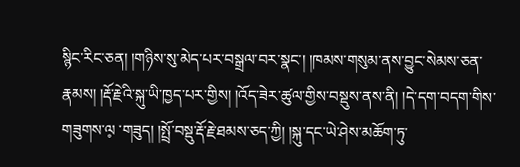སྙིང་རིང་ཅན། །གཉིས་སུ་མེད་པར་བསྒྲལ་བར་སྣང་། །ཁམས་གསུམ་ནས་བྱུང་སེམས་ཅན་རྣམས། །རྡོ་རྗེའི་སྐུ་ཡི་ཁྱད་པར་གྱིས། །འོད་ཟེར་ཚུལ་གྱིས་བསྡུས་ནས་ནི། །དེ་དག་བདག་གིས་གཟུགས་ལ༷ ་གཟུད། །སྤྲོ་བསྡུ་རྡོ་རྗེ་ཐམས་ཅད་ཀྱི། །སྐུ་དང་ཡེ་ཤེས་མཆོག་ཏུ་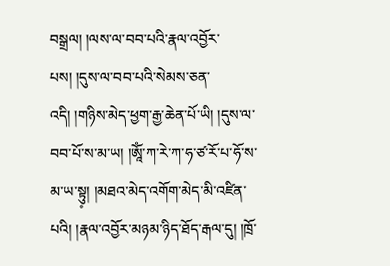བསྒྲལ། །ལས་ལ་བབ་པའི་རྣལ་འབྱོར་པས། །དུས་ལ་བབ་པའི་སེམས་ཅན་འདི། །གཉིས་མེད་ཕྱག་རྒྱ་ཆེན་པོ་ཡི། །དུས་ལ་བབ་པོ་ས་མ་ཡ། །ཨཱོཾ་ཀ་རེ་ཀ་ཧ་ཙ་རོ་པ་ཧོ་ས་མ་ཡ་སྟུ༷། །མཐའ་མེད་འགོག་མེད་མི་འཛིན་པའི། །རྣལ་འབྱོར་མཉམ་ཉིད་ཐོད་རྒལ་དུ། །ཁྲོ་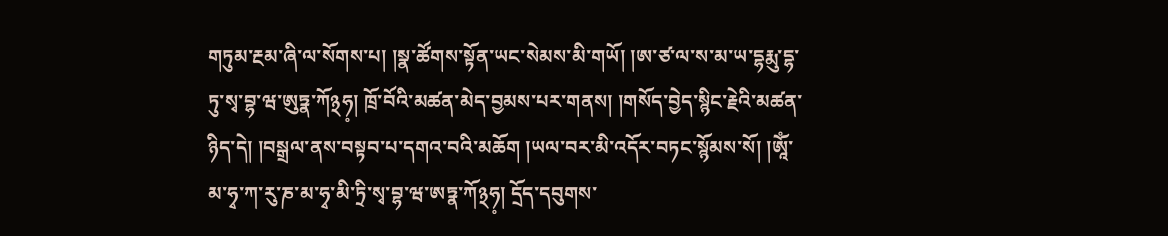གཏུམ་རྔམ་ཞི་ལ་སོགས་པ། །སྣ་ཚོགས་སྟོན་ཡང་སེམས་མི་གཡོ། །ཨ་ཙ་ལ་ས་མ་ཡ་དྷརྨུ་དྷ་ཏུ་སྭ་བྷ་ཝ་ཨུཏྣ་ཀོ྅ཧ༷། ཁྲོ་བོའི་མཚན་མེད་བྱམས་པར་གནས། །གསོད་བྱེད་སྙིང་རྗེའི་མཚན་ཉིད་དེ། །བསྒྲལ་ནས་བསྟབ་པ་དགའ་བའི་མཆོག །ཡལ་བར་མི་འདོར་བཏང་སྙོམས་སོ། །ཨཱོཾ་མ་ཧྭ་ཀ་རུ་ཎ་མ་ཧྭ་མི་ཏྲི་སྭ་བྷ་ཝ་ཨཏྣ་ཀོ྅ཧ༷། དྲོད་དབུགས་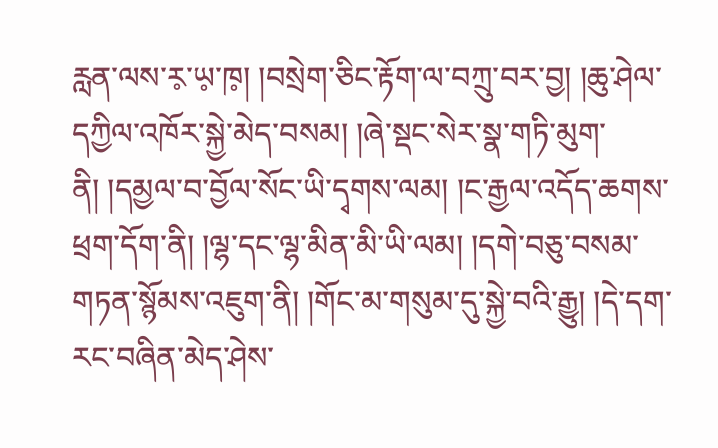རླན་ལས་ར༷་ཡ༷་ཁ༷། །བསྲེག་ཅིང་རྟོག་ལ་བཀྲུ་བར་བྱ། །ཆུ་ཤེལ་དཀྱིལ་འཁོར་སྐྱེ་མེད་བསམ། །ཞེ་སྡང་སེར་སྣ་གཏི་མུག་ནི། །དམྱལ་བ་བྱོལ་སོང་ཡི་དྭགས་ལམ། །ང་རྒྱལ་འདོད་ཆགས་ཕྲག་དོག་ནི། །ལྷ་དང་ལྷ་མིན་མི་ཡི་ལམ། །དགེ་བཅུ་བསམ་གཏན་སྙོམས་འཇུག་ནི། །གོང་མ་གསུམ་དུ་སྐྱེ་བའི་རྒྱུ། །དེ་དག་རང་བཞིན་མེད་ཤེས་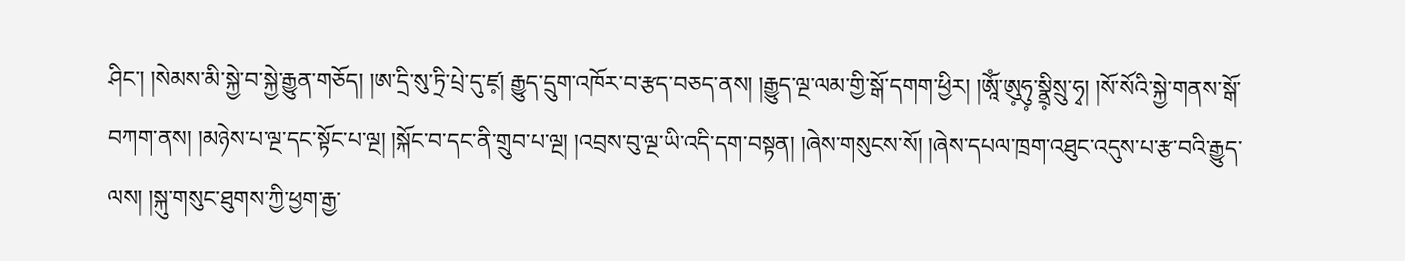ཤིང་། །སེམས་མི་སྐྱེ་བ་སྐྱེ་རྒྱུན་གཅོད། །ཨ་དྲི་སུ་ཏྲི་པྲེ་དུ་ཛ༷། རྒྱུད་དྲུག་འཁོར་བ་རྩད་བཅད་ནས། །རྒྱུད་ལྔ་ལམ་གྱི་སྒོ་དགག་ཕྱིར། །ཨཱོཾ་ཨུ༷ཧུ༷་སྣྲི༷སྲུ་ཧྭ། །སོ་སོའི་སྐྱེ་གནས་སྒོ་བཀག་ནས། །མཉེས་པ་ལྔ་དང་སྟོང་པ་ལྔ། །སྐོང་བ་དང་ནི་གྲུབ་པ་ལྔ། །འབྲས་བུ་ལྔ་ཡི་འདི་དག་བསྟན། །ཞེས་གསུངས་སོ། །ཞེས་དཔལ་ཁྲག་འཐུང་འདུས་པ་རྩ་བའི་རྒྱུད་ལས། །སྐུ་གསུང་ཐུགས་ཀྱི་ཕྱག་རྒྱ་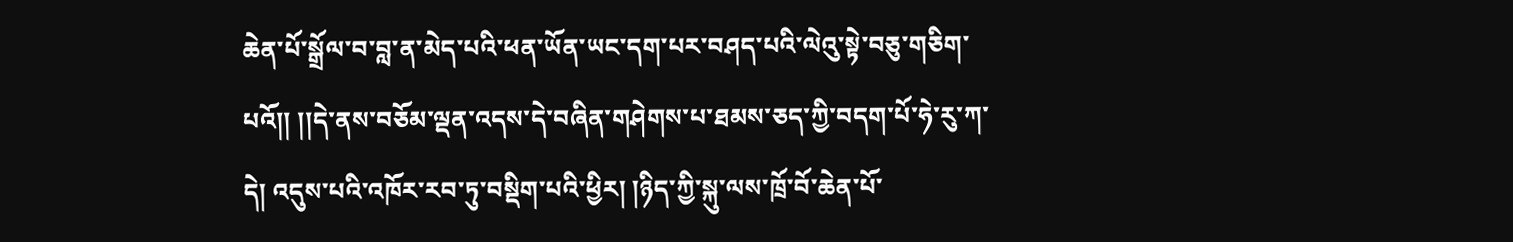ཆེན་པོ་སྒྲོལ་བ་བླ་ན་མེད་པའི་ཕན་ཡོན་ཡང་དག་པར་བཤད་པའི་ལེའུ་སྟེ་བཅུ་གཅིག་པའོ།། །།དེ་ནས་བཅོམ་ལྡན་འདས་དེ་བཞིན་གཤེགས་པ་ཐམས་ཅད་ཀྱི་བདག་པོ་ཧེ་རུ་ཀ་དེ། འདུས་པའི་འཁོར་རབ་ཏུ་བསྡིག་པའི་ཕྱིར། །ཉིད་ཀྱི་སྐུ་ལས་ཁྲོ་བོ་ཆེན་པོ་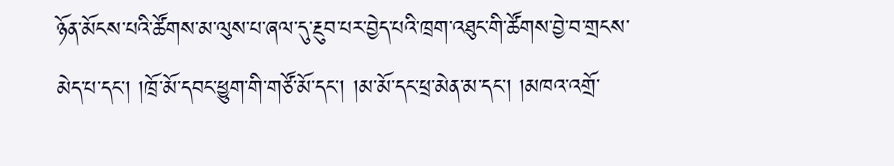ཉོན་མོངས་པའི་ཚོགས་མ་ལུས་པ་ཞལ་དུ་རྔུབ་པར་བྱེད་པའི་ཁྲག་འཐུང་གི་ཚོགས་བྱེ་བ་གྲངས་མེད་པ་དང་། །ཁྲོ་མོ་དབང་ཕྱུག་གི་གཙོ་མོ་དང་། །མ་མོ་དང་ཕྲ་མེན་མ་དང་། །མཁའ་འགྲོ་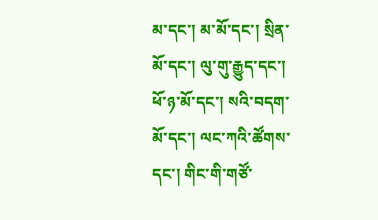མ་དང་། མ་མོ་དང་། སྲིན་མོ་དང་། ལུ་གུ་རྒྱུད་དང་། ཕོ་ཉ་མོ་དང་། སའི་བདག་མོ་དང་། ལང་ཀའི་ཚོགས་དང་། གིང་གི་གཙོ་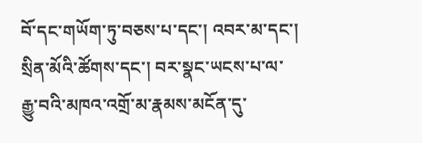བོ་དང་གཡོག་ཏུ་བཅས་པ་དང་། འབར་མ་དང་། སྲིན་མོའི་ཚོགས་དང་། བར་སྣང་ཡངས་པ་ལ་རྒྱུ་བའི་མཁའ་འགྲོ་མ་རྣམས་མངོན་དུ་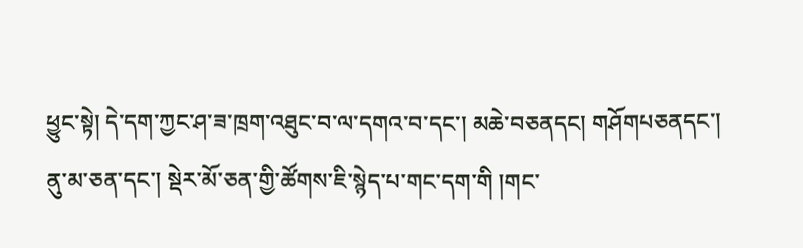ཕྱུང་སྟེ། དེ་དག་ཀྱང་ཤ་ཟ་ཁྲག་འཐུང་བ་ལ་དགའ་བ་དང་། མཆེ་བཅནདང། གཤོགཔཅནདང་། ནུ་མ་ཅན་དང་། སྡེར་མོ་ཅན་གྱི་ཚོགས་ཇི་སྙེད་པ་གང་དག་གི །གང་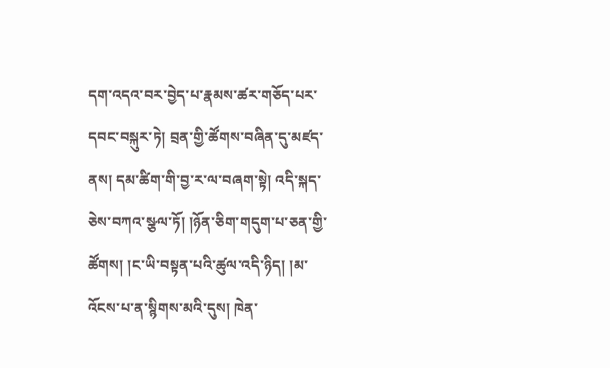དག་འདའ་བར་བྱེད་པ་རྣམས་ཚར་གཅོད་པར་དབང་བསྐུར་ཏེ། བྲན་གྱི་ཚོགས་བཞིན་དུ་མཛད་ནས། དམ་ཚིག་གི་བྱ་ར་ལ་བཞག་སྟེ། འདི་སྐད་ཅེས་བཀའ་སྩལ་ཏོ། །ཉོན་ཅིག་གདུག་པ་ཅན་གྱི་ཚོགས། །ང་ཡི་བསྟན་པའི་ཚུལ་འདི་ཉིད། །མ་འོངས་པ་ན་སྙིགས་མའི་དུས། ཁེན་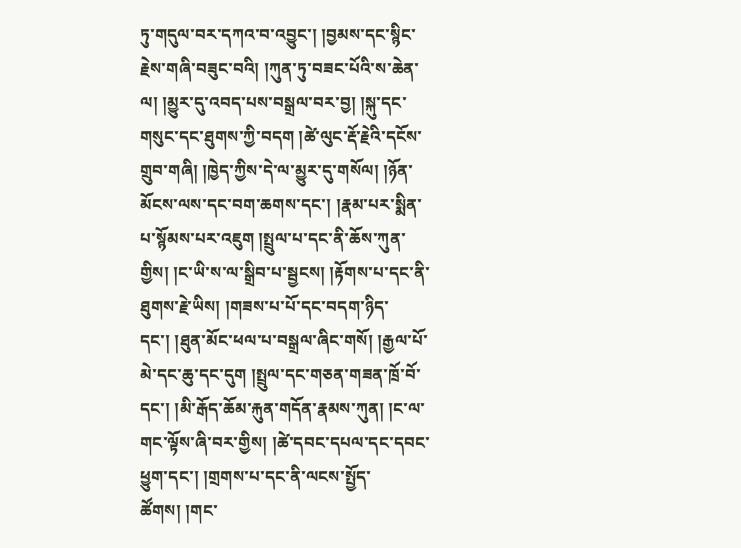ཏུ་གདུལ་བར་དཀའ་བ་འབྱུང་། །བྱམས་དང་སྙིང་རྗེས་གཞི་བཟུང་བའི། །ཀུན་ཏུ་བཟང་པོའི་ས་ཆེན་ལ། །མྱུར་དུ་འབད་པས་བསྒྲལ་བར་བྱ། །སྐུ་དང་གསུང་དང་ཐུགས་ཀྱི་བདག །ཚེ་ལུང་རྡོ་རྗེའི་དངོས་གྲུབ་གཞི། །ཁྱེད་ཀྱིས་དེ་ལ་མྱུར་དུ་གསོལ། །ཉོན་མོངས་ལས་དང་བག་ཆགས་དང་། །རྣམ་པར་སྨིན་པ་སྙོམས་པར་འཇུག །སྤྲུལ་པ་དང་ནི་ཆོས་ཀུན་གྱིས། །ང་ཡི་ས་ལ་སྒྲིབ་པ་སྦྱངས། །རྟོགས་པ་དང་ནི་ཐུགས་རྗེ་ཡིས། །གཟས་པ་པོ་དང་བདག་ཉིད་དང་། །ཐུན་མོང་ཕལ་པ་བསྒྲལ་ཞིང་གསོ། །རྒྱལ་པོ་མེ་དང་ཆུ་དང་དུག །སྤྲུལ་དང་གཅན་གཟན་ཁྲོ་བོ་དང་། །མི་རྒོད་ཆོམ་རྐུན་གདོན་རྣམས་ཀུན། །ང་ལ་གང་ལྟོས་ཞི་བར་གྱིས། །ཚེ་དབང་དཔལ་དང་དབང་ཕྱུག་དང་། །གྲགས་པ་དང་ནི་ལངས་སྤྱོད་ཚོགས། །གང་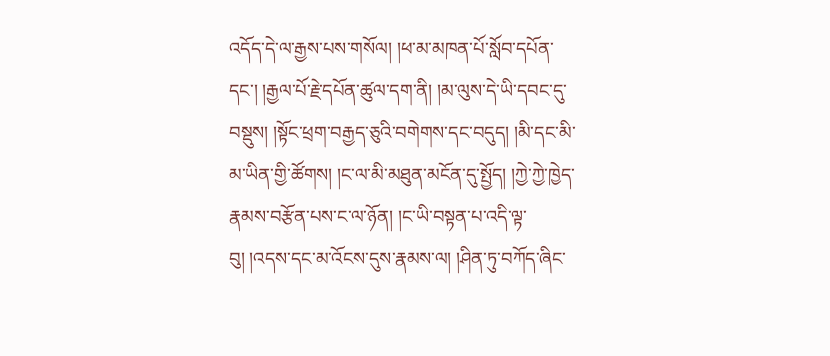འདོད་དེ་ལ་རྒྱས་པས་གསོལ། །ཕ་མ་མཁན་པོ་སློབ་དཔོན་དང་། །རྒྱལ་པོ་རྗེ་དཔོན་ཚུལ་དག་ནི། །མ་ལུས་དེ་ཡི་དབང་དུ་བསྡུས། །སྟོང་ཕྲག་བརྒྱད་ཅུའི་བགེགས་དང་བདུད། །མི་དང་མི་མ་ཡིན་གྱི་ཚོགས། །ང་ལ་མི་མཐུན་མངོན་དུ་སྤྱོད། །ཀྱེ་ཀྱེ་ཁྱེད་རྣམས་བརྩོན་པས་ང་ལ་ཉོན། །ང་ཡི་བསྟན་པ་འདི་ལྟ་བུ། །འདས་དང་མ་འོངས་དུས་རྣམས་ལ། །ཤིན་ཏུ་བཀོད་ཞིང་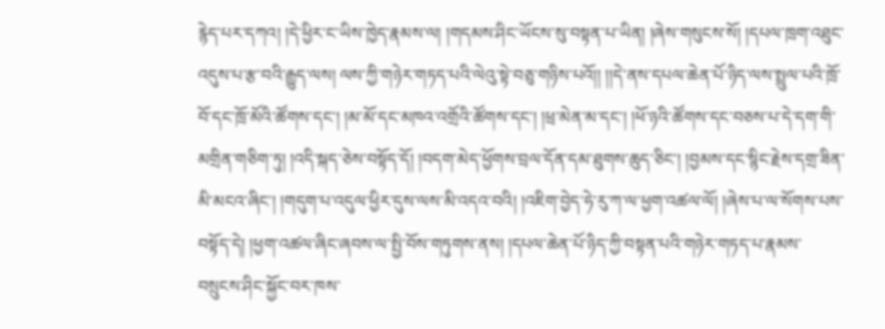རྙེད་པར་དཀའ། །དེ་ཕྱིར་ང་ཡིས་ཁྱེད་རྣམས་ལ། །གདམས་ཤིང་ཡོངས་སུ་བསྟན་པ་ཡིན། །ཞེས་གསུངས་སོ། །དཔལ་ཁྲག་འཐུང་འདུས་པ་རྩ་བའི་རྒྱུད་ལས། ལས་ཀྱི་གཉེར་གཏད་པའི་ལེའུ་སྟེ་བཅུ་གཉིས་པའོ།། །།དེ་ནས་དཔལ་ཆེན་པོ་ཉིད་ལས་སྤྲུལ་པའི་ཁྲོ་བོ་དང་ཁྲོ་མོའི་ཚོགས་དང་། །མ་མོ་དང་མཁའ་འགྲོའི་ཚོགས་དང་། །ཕྲ་མེན་མ་དང་། །ཕོ་ཉའི་ཚོགས་དང་བཅས་པ་དེ་དག་གི་མགྲིན་གཅིག་ཏུ། །འདི་སྐད་ཅེས་བསྟོད་དོ། །བདག་མེད་ཕྱོགས་བྲལ་དོན་དམ་ཐུགས་ཆུད་ཅིང་། །བྱམས་དང་སྙིང་རྗེས་དགྲ་ཟིན་མི་མངའ་ཞིང་། །གདུག་པ་འདུལ་ཕྱིར་དུས་ལས་མི་འདའ་བའི། །འཇིག་བྱེད་ཧེ་རུ་ཀ་ལ་ཕྱག་འཚལ་ལོ། །ཞེས་པ་ལ་སོགས་པས་བསྟོད་དེ། །ཕྱག་འཚལ་ཞིང་ཞབས་ལ་སྤྱི་བོས་གཏུགས་ནས། །དཔལ་ཆེན་པོ་ཉིད་ཀྱི་བསྟན་པའི་གཉེར་གཏད་པ་རྣམས་བསྲུངས་ཤིང་སྐྱོང་བར་ཁས་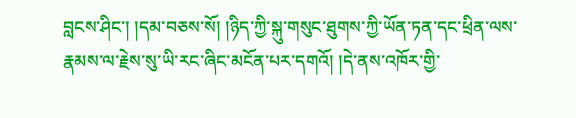བླངས་ཤིང་། །དམ་བཅས་སོ། །ཉིད་ཀྱི་སྐུ་གསུང་ཐུགས་ཀྱི་ཡོན་ཏན་དང་ཕྲིན་ལས་རྣམས་ལ་རྗེས་སུ་ཡི་རང་ཞིང་མངོན་པར་དགའོ། །དེ་ནས་འཁོར་གྱི་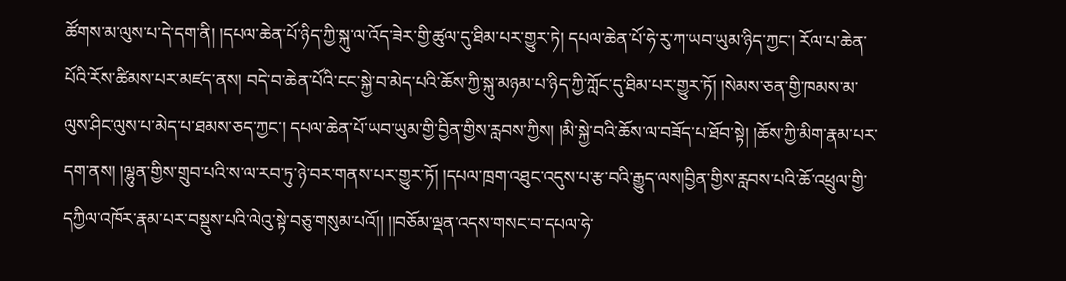ཚོགས་མ་ལུས་པ་དེ་དག་ནི། །དཔལ་ཆེན་པོ་ཉིད་ཀྱི་སྐུ་ལ་འོད་ཟེར་གྱི་ཚུལ་དུ་ཐིམ་པར་གྱུར་ཏེ། དཔལ་ཆེན་པོ་ཧེ་རུ་ཀ་ཡབ་ཡུམ་ཉིད་ཀྱང་། རོལ་པ་ཆེན་པོའི་རོས་ཚིམས་པར་མཛད་ནས། བདེ་བ་ཆེན་པོའི་ངང་སྐྱེ་བ་མེད་པའི་ཆོས་ཀྱི་སྐུ་མཉམ་པ་ཉིད་ཀྱི་ཀློང་དུ་ཐིམ་པར་གྱུར་ཏོ། །སེམས་ཅན་གྱི་ཁམས་མ་ལུས་ཤིང་ལུས་པ་མེད་པ་ཐམས་ཅད་ཀྱང་། དཔལ་ཆེན་པོ་ཡབ་ཡུམ་གྱི་བྱིན་གྱིས་རླབས་ཀྱིས། །མི་སྐྱེ་བའི་ཆོས་ལ་བཟོད་པ་ཐོབ་སྟེ། །ཆོས་ཀྱི་མིག་རྣམ་པར་དག་ནས། །ལྷུན་གྱིས་གྲུབ་པའི་ས་ལ་རབ་ཏུ་ཉེ་བར་གནས་པར་གྱུར་ཏོ། །དཔལ་ཁྲག་འཐུང་འདུས་པ་རྩ་བའི་རྒྱུད་ལས།བྱིན་གྱིས་རླབས་པའི་ཆོ་འཕྲུལ་གྱི་དཀྱིལ་འཁོར་རྣམ་པར་བསྡུས་པའི་ལེའུ་སྟེ་བཅུ་གསུམ་པའོ།། །།བཅོམ་ལྡན་འདས་གསང་བ་དཔལ་ཧེ་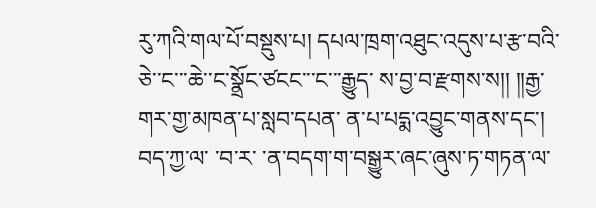རུ་ཀའི་གལ་པོ་བསྡུས་པ། དཔལ་ཁྲག་འཐུང་འདུས་པ་རྩ་བའི་ཅེ་་ང་་་ཆེ་་ང་སྣྲོང་ཙངང་་་ང་་་རྒྱུད་ ས་བྱ་བ་རྫགས་ས།། །།རྒྱ་གར་གྱ་མཁན་པ་སླབ་དཔན་ ན་པ་པདྨ་འབྱུང་གནས་དང་། བད་ཀྱ་ལ་ ་བ་ར་ ་ན་བདག་ག་བསྒྱུར་ཞང་ཞུས་ཏ་གཏན་ལ་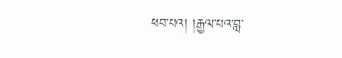ཕབ་པའ། །རྒྱལ་པའ་བླ་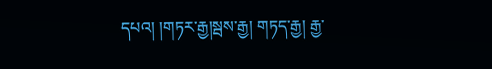དཔའ། །གཏར་རྒྱ།སྦས་རྒྱ། གཏད་རྒྱ། རྒྱ་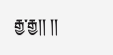རྒྱ་རྒྱ།། །།